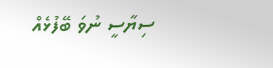ސިޔާސީ ނުވަ ބޭފުޅެއް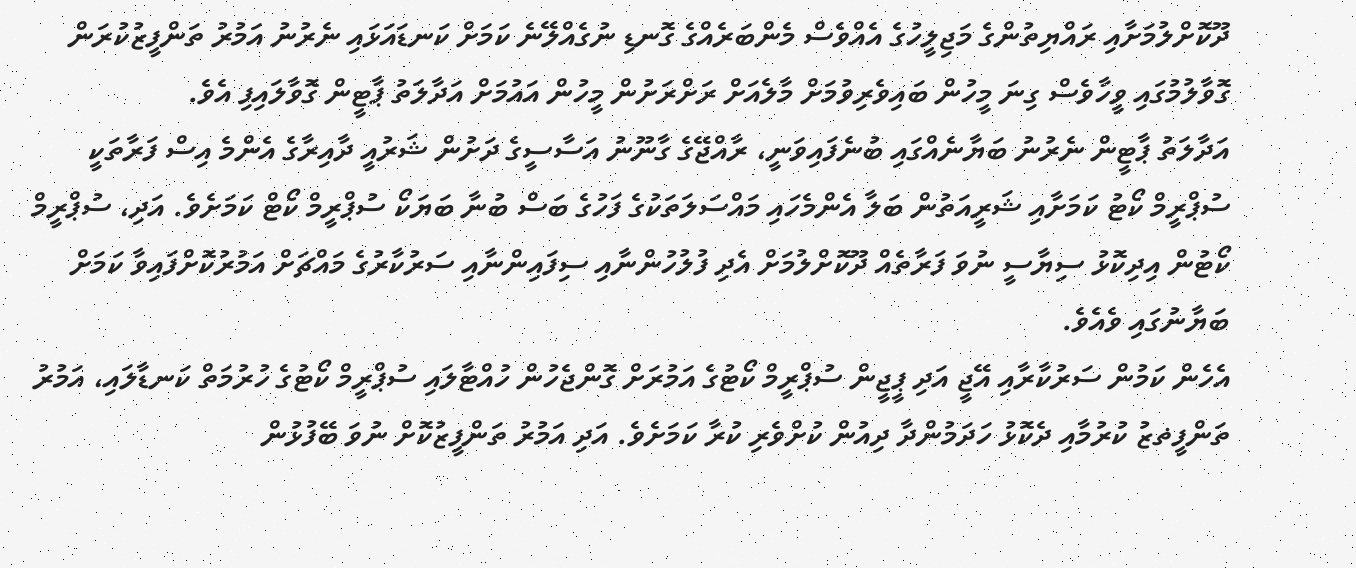ދޫކޮށްލުމަށާއި ރައްޔިތުންގެ މަޖިލީހުގެ އެއްވެސް މެންބަރެއްގެ ގޮނޑި ނުގެއްލޭނެ ކަމަށް ކަނޑައަޅައި ނެރުނު އަމުރު ތަންފީޒުކުރަން ގޮވާލުމުގައި ވީހާވެސް ގިނަ މީހުން ބައިވެރިވުމަށް މާލެއަށް ރަށްރަށުން މީހުން އައުމަށް އަދާލަތު ޕާޓީން ގޮވާލައިފި އެވެ.
އަދާލަތު ޕާޓީން ނެރުނު ބަޔާނެއްގައި ބުނެފައިވަނީ، ރާއްޖޭގެ ގާނޫނު އަސާސީގެ ދަށުން ޝަރުއީ ދާއިރާގެ އެންމެ އިސް ފަރާތަކީ ސުޕްރީމް ކޯޓު ކަމަށާއި ޝަރީއަތުން ބަލާ އެންމެހައި މައްސަލަތަކުގެ ފަހުގެ ބަސް ބުނާ ބަޔަކޯ ސުޕްރީމް ކޯޓް ކަމަށެވެ. އަދި، ސުޕްރީމް ކޯޓުން އިދިކޮޅު ސިޔާސީ ނުވަ ފަރާތެއް ދޫކޮށްލުމަށް އެދި ފުލުހުންނާއި ސިފައިންނާއި ސަރުކާރުގެ މައްޗަށް އަމުރުކޮށްފައިވާ ކަމަށް ބަޔާނުގައި ވެއެވެ.
އެހެން ކަމުން ސަރުކާރާއި އޭޖީ އަދި ޕީޖީން ސުޕްރީމް ކޯޓުގެ އަމުރަށް ގޮންޖެހުން ހުއްޓާލައި ސުޕްރީމް ކޯޓުގެ ހުރުމަތް ކަނޑާލައި، އަމުރު ތަންފީޡޒު ކުރުމާއި ދެކޮޅު ހަދަމުންދާ ދިއުން ކުށްވެރި ކުރާ ކަމަށެވެ. އަދި އަމުރު ތަންފީޒުކޮށް ނުވަ ބޭފުޅުން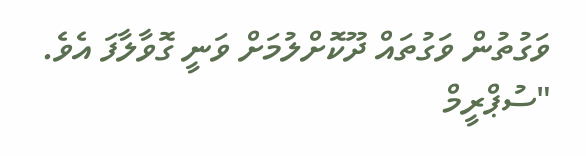ވަގުތުން ވަގުތައް ދޫކޮށްލުމަށް ވަނީ ގޮވާލާފަ އެވެ.
"ސުޕްރީމް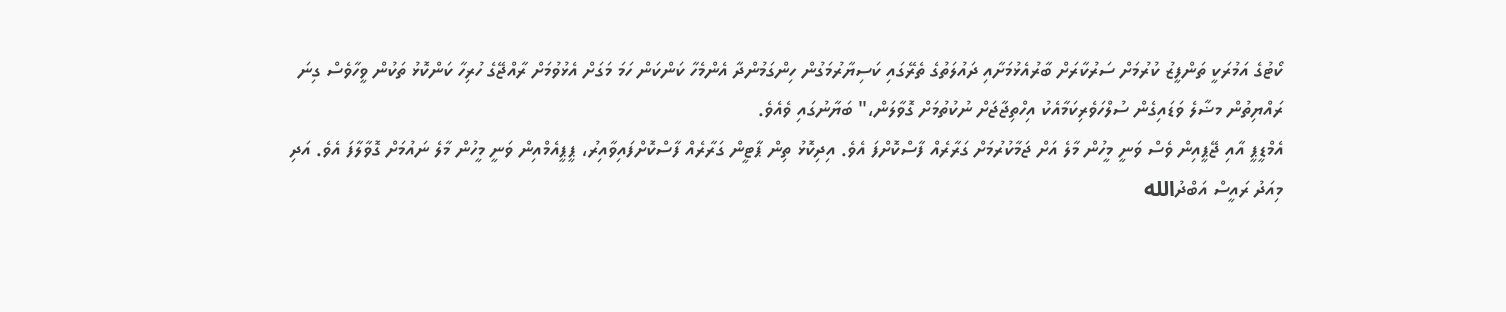ކޯޓުގެ އަމުރަކީ ތަންފީޒު ކުރުމަށް ސަރުކާރަށް ބާރުއެޅުމަށާއި ދައުލަތުގެ ތެރޭގައި ކަސިޔާރުމަގުން ހިންގަމުންދާ އެންމެހާ ކަންކަން ހަމަ މަގަށް އެޅުވުމަށް ރާއްޖޭގެ ހުރިހާ ކަންކޮޅު ތަކުން ވީހާވެސް ގިނަ ރައްޔިތުން މޟާލެ ވަޑައިގެން ސުލްހަވެރިކަމާއެކު އިހްތިޖާޖަށް ނުކުތުމަށް ގޮވާލަން،" ބަޔާނުގައި ވެއެވެ.
އެމްޑީޕީ އާއި ޖޭޕީއިން ވެސް ވަނީ މީހުން މާލެ އަށް ޖަމާކުރުމަށް ގަރާރެއް ފާސްކޮށްފަ އެވެ. އިދިކޮޅު ތިން ޕާޓީން ގަރާރެއް ފާސްކޮށްފައިވާއިރު، ޕީޕީއެމްއިން ވަނީ މީހުން މާލެ ނައުމަށް ގޮވާލާފަ އެވެ. އަދި މިއަދު ރައީސް އަބްދުالله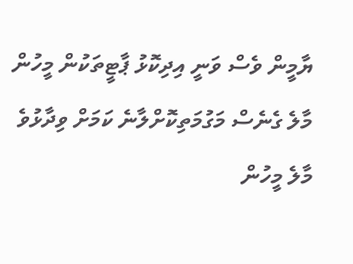ޔާމީން ވެސް ވަނީ އިދިކޮޅު ޕާޓީތަކުން މީހުން މާލެ ގެނެސް މަގުމަތިކޮށްލާނެ ކަމަށް ވިދާޅުވެ މާލެ މީހުން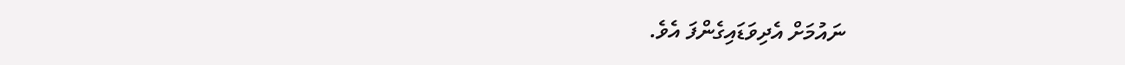ނައުމަށް އެދިވަޑައިގެންފަ އެވެ.